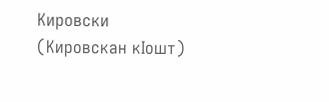Кировски (Кировскан кӀошт)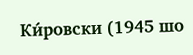Ки́ровски (1945 шо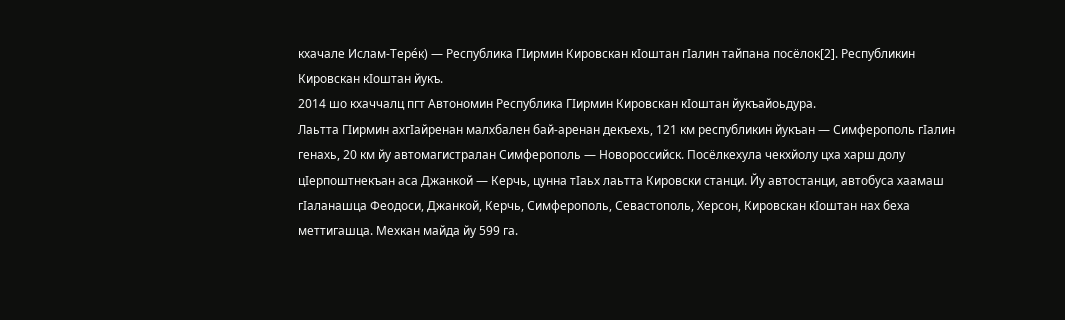кхачале Ислам-Тере́к) — Республика ГӀирмин Кировскан кӀоштан гӀалин тайпана посёлок[2]. Республикин Кировскан кӀоштан йукъ.
2014 шо кхаччалц пгт Автономин Республика ГӀирмин Кировскан кӀоштан йукъайоьдура.
Лаьтта ГӀирмин ахгӀайренан малхбален бай-аренан декъехь, 121 км республикин йукъан — Симферополь гӀалин генахь, 20 км йу автомагистралан Симферополь — Новороссийск. Посёлкехула чекхйолу цха харш долу цӀерпоштнекъан аса Джанкой — Керчь, цунна тӀаьх лаьтта Кировски станци. Йу автостанци, автобуса хаамаш гӀаланашца Феодоси, Джанкой, Керчь, Симферополь, Севастополь, Херсон, Кировскан кӀоштан нах беха меттигашца. Мехкан майда йу 599 га.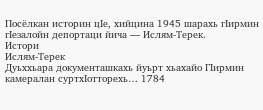Посёлкан историн цӀе, хийцина 1945 шарахь гӀирмин гӀезалойн депортаци йича — Ислям-Терек.
Истори
Ислям-Терек
Дуьххьара документашкахь йуьрт хьахайо ГӀирмин камералан суртхӀотторехь… 1784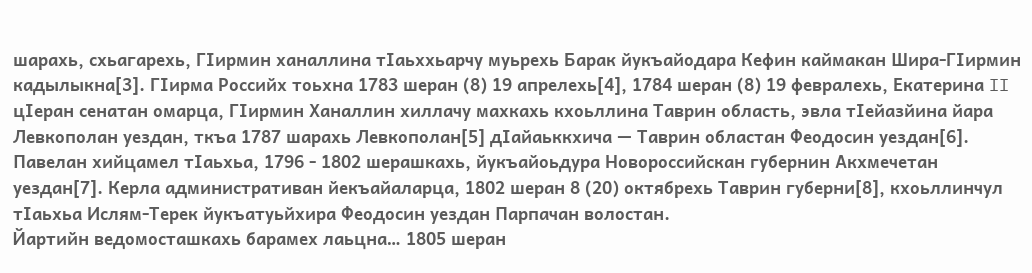шарахь, схьагарехь, ГӀирмин ханаллина тӀаьххьарчу муьрехь Барак йукъайодара Кефин каймакан Шира-ГӀирмин кадылыкна[3]. ГӀирма Российх тоьхна 1783 шеран (8) 19 апрелехь[4], 1784 шеран (8) 19 февралехь, Екатерина II цӀеран сенатан омарца, ГӀирмин Ханаллин хиллачу махкахь кхоьллина Таврин область, эвла тӀейазйина йара Левкополан уездан, ткъа 1787 шарахь Левкополан[5] дӀайаьккхича — Таврин областан Феодосин уездан[6]. Павелан хийцамел тӀаьхьа, 1796 - 1802 шерашкахь, йукъайоьдура Новороссийскан губернин Акхмечетан уездан[7]. Керла административан йекъайаларца, 1802 шеран 8 (20) октябрехь Таврин губерни[8], кхоьллинчул тӀаьхьа Ислям-Терек йукъатуьйхира Феодосин уездан Парпачан волостан.
Йартийн ведомосташкахь барамех лаьцна… 1805 шеран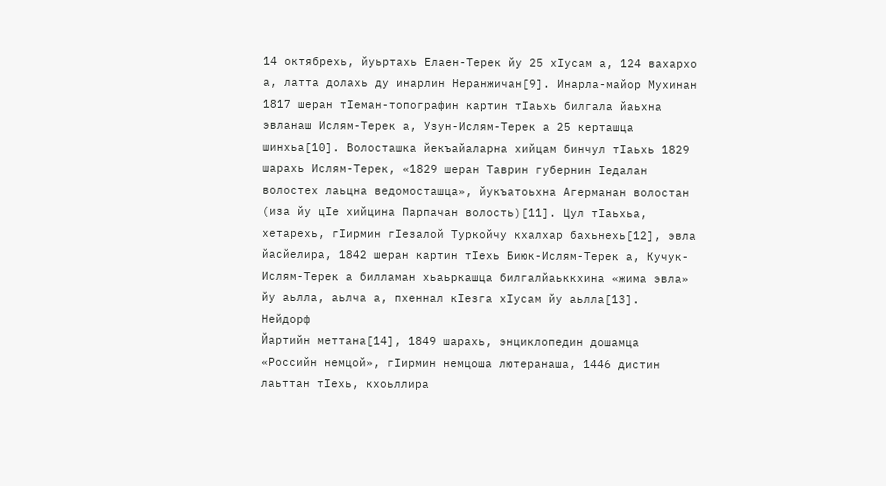14 октябрехь, йуьртахь Елаен-Терек йу 25 хӀусам а, 124 вахархо а, латта долахь ду инарлин Неранжичан[9]. Инарла-майор Мухинан 1817 шеран тӀеман-топографин картин тӀаьхь билгала йаьхна эвланаш Ислям-Терек а, Узун-Ислям-Терек а 25 керташца шинхьа[10]. Волосташка йекъайаларна хийцам бинчул тӀаьхь 1829 шарахь Ислям-Терек, «1829 шеран Таврин губернин Ӏедалан волостех лаьцна ведомосташца», йукъатоьхна Агерманан волостан (иза йу цӀе хийцина Парпачан волость)[11]. Цул тӀаьхьа, хетарехь, гӀирмин гӀезалой Туркойчу кхалхар бахьнехь[12], эвла йасйелира, 1842 шеран картин тӀехь Биюк-Ислям-Терек а, Кучук-Ислям-Терек а билламан хьаьркашца билгалйаьккхина «жима эвла» йу аьлла, аьлча а, пхеннал кӀезга хӀусам йу аьлла[13].
Нейдорф
Йартийн меттана[14], 1849 шарахь, энциклопедин дошамца «Российн немцой», гӀирмин немцоша лютеранаша, 1446 дистин лаьттан тӀехь, кхоьллира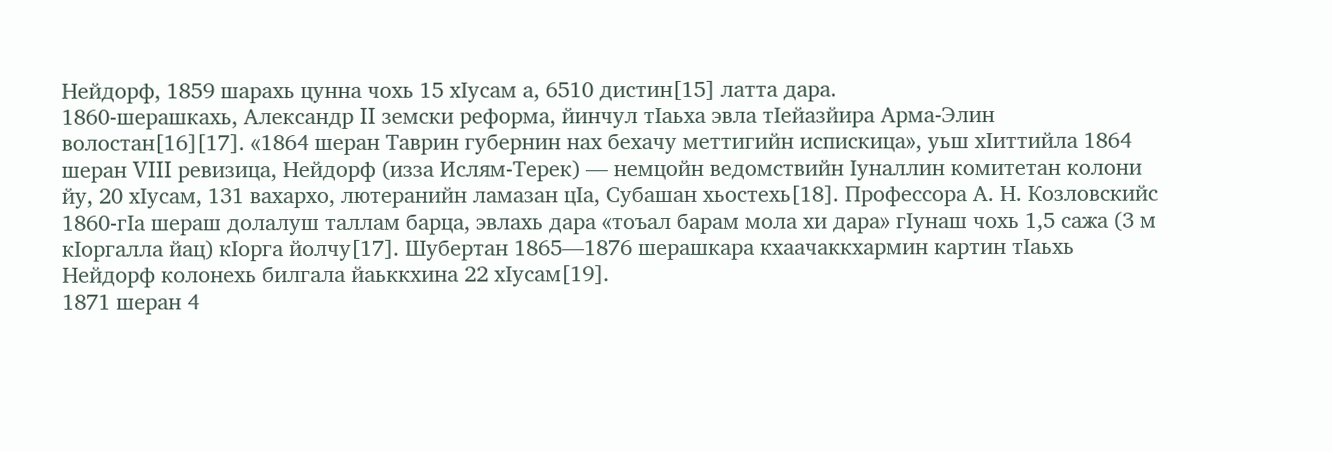Нейдорф, 1859 шарахь цунна чохь 15 хӀусам а, 6510 дистин[15] латта дара.
1860-шерашкахь, Александр II земски реформа, йинчул тӀаьха эвла тӀейазйира Арма-Элин волостан[16][17]. «1864 шеран Таврин губернин нах бехачу меттигийн испискица», уьш хӀиттийла 1864 шеран VIII ревизица, Нейдорф (изза Ислям-Терек) — немцойн ведомствийн Ӏуналлин комитетан колони йу, 20 хӀусам, 131 вахархо, лютеранийн ламазан цӀа, Субашан хьостехь[18]. Профессора А. Н. Козловскийс 1860-гӀа шераш долалуш таллам барца, эвлахь дара «тоъал барам мола хи дара» гӀунаш чохь 1,5 сажа (3 м кӀоргалла йац) кӀорга йолчу[17]. Шубертан 1865—1876 шерашкара кхаачаккхармин картин тӀаьхь Нейдорф колонехь билгала йаьккхина 22 хӀусам[19].
1871 шеран 4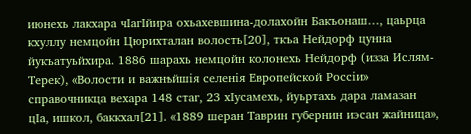июнехь лакхара чӀагӀйира охьахевшина-долахойн Бакъонаш…, цаьрца кхуллу немцойн Цюрихталан волость[20], ткъа Нейдорф цунна йукъатуьйхира. 1886 шарахь немцойн колонехь Нейдорф (изза Ислям-Терек), «Волости и важнѣйшія селенія Европейской Россіи» справочникца вехара 148 стаг, 23 хӀусамехь, йуьртахь дара ламазан цӀа, ишкол, баккхал[21]. «1889 шеран Таврин губернин иэсан жайница»,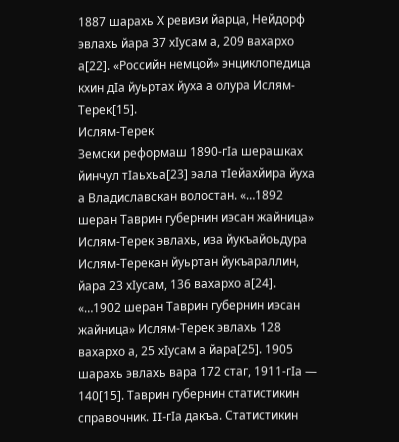1887 шарахь Х ревизи йарца, Нейдорф эвлахь йара 37 хӀусам а, 209 вахархо а[22]. «Российн немцой» энциклопедица кхин дӀа йуьртах йуха а олура Ислям-Терек[15].
Ислям-Терек
Земски реформаш 1890-гIа шерашках йинчул тIаьхьа[23] эала тIейахйира йуха а Владиславскан волостан. «…1892 шеран Таврин губернин иэсан жайница» Ислям-Терек эвлахь, иза йукъайоьдура Ислям-Терекан йуьртан йукъараллин, йара 23 хIусам, 136 вахархо а[24]. «…1902 шеран Таврин губернин иэсан жайница» Ислям-Терек эвлахь 128 вахархо а, 25 хIусам а йара[25]. 1905 шарахь эвлахь вара 172 стаг, 1911-гIа — 140[15]. Таврин губернин статистикин справочник. II-гIа дакъа. Статистикин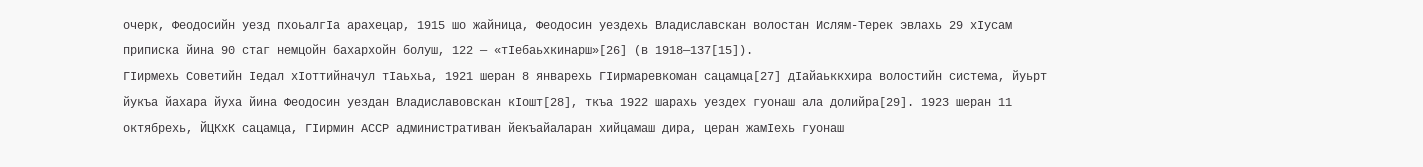очерк, Феодосийн уезд пхоьалгIа арахецар, 1915 шо жайница, Феодосин уездехь Владиславскан волостан Ислям-Терек эвлахь 29 хIусам приписка йина 90 стаг немцойн бахархойн болуш, 122 — «тIебаьхкинарш»[26] (в 1918—137[15]).
ГIирмехь Советийн Iедал хIоттийначул тIаьхьа, 1921 шеран 8 январехь ГIирмаревкоман сацамца[27] дIайаьккхира волостийн система, йуьрт йукъа йахара йуха йина Феодосин уездан Владиславовскан кIошт[28], ткъа 1922 шарахь уездех гуонаш ала долийра[29]. 1923 шеран 11 октябрехь, ЙЦКхК сацамца, ГIирмин АССР административан йекъайаларан хийцамаш дира, церан жамIехь гуонаш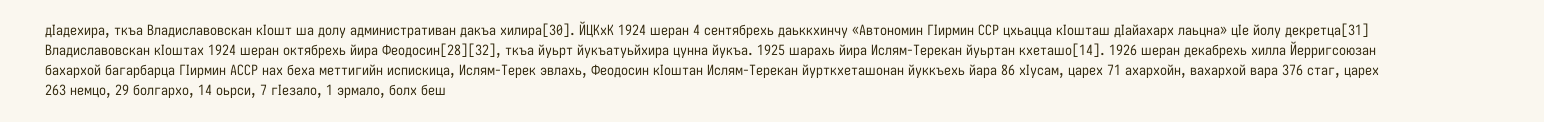дIадехира, ткъа Владиславовскан кIошт ша долу административан дакъа хилира[30]. ЙЦКхК 1924 шеран 4 сентябрехь даьккхинчу «Автономин ГIирмин ССР цхьацца кIошташ дIайахарх лаьцна» цIе йолу декретца[31] Владиславовскан кIоштах 1924 шеран октябрехь йира Феодосин[28][32], ткъа йуьрт йукъатуьйхира цунна йукъа. 1925 шарахь йира Ислям-Терекан йуьртан кхеташо[14]. 1926 шеран декабрехь хилла Йерригсоюзан бахархой багарбарца ГIирмин АССР нах беха меттигийн испискица, Ислям-Терек эвлахь, Феодосин кIоштан Ислям-Терекан йурткхеташонан йуккъехь йара 86 хIусам, царех 71 ахархойн, вахархой вара 376 стаг, царех 263 немцо, 29 болгархо, 14 оьрси, 7 гIезало, 1 эрмало, болх беш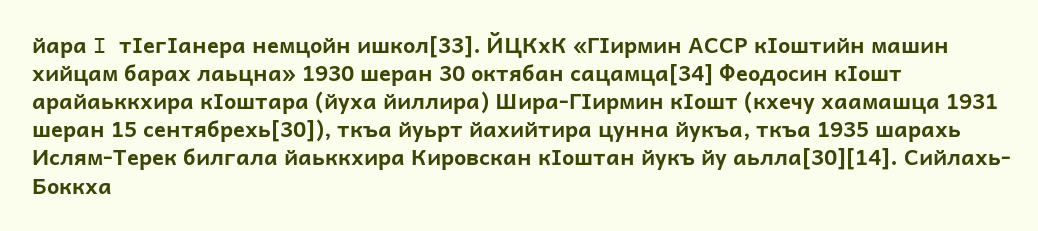йара I тIегIанера немцойн ишкол[33]. ЙЦКхК «ГIирмин АССР кIоштийн машин хийцам барах лаьцна» 1930 шеран 30 октябан сацамца[34] Феодосин кIошт арайаьккхира кIоштара (йуха йиллира) Шира-ГIирмин кIошт (кхечу хаамашца 1931 шеран 15 сентябрехь[30]), ткъа йуьрт йахийтира цунна йукъа, ткъа 1935 шарахь Ислям-Терек билгала йаьккхира Кировскан кIоштан йукъ йу аьлла[30][14]. Сийлахь-Боккха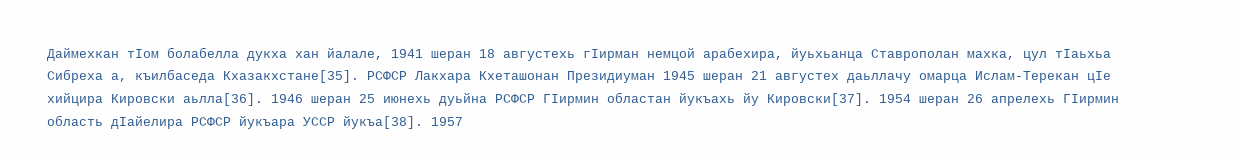Даймехкан тIом болабелла дукха хан йалале, 1941 шеран 18 августехь гIирман немцой арабехира, йуьхьанца Ставрополан махка, цул тIаьхьа Сибреха а, къилбаседа Кхазакхстане[35]. РСФСР Лакхара Кхеташонан Президиуман 1945 шеран 21 августех даьллачу омарца Ислам-Терекан цIе хийцира Кировски аьлла[36]. 1946 шеран 25 июнехь дуьйна РСФСР ГIирмин областан йукъахь йу Кировски[37]. 1954 шеран 26 апрелехь ГIирмин область дIайелира РСФСР йукъара УССР йукъа[38]. 1957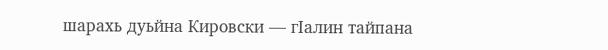шарахь дуьйна Кировски — гIалин тайпана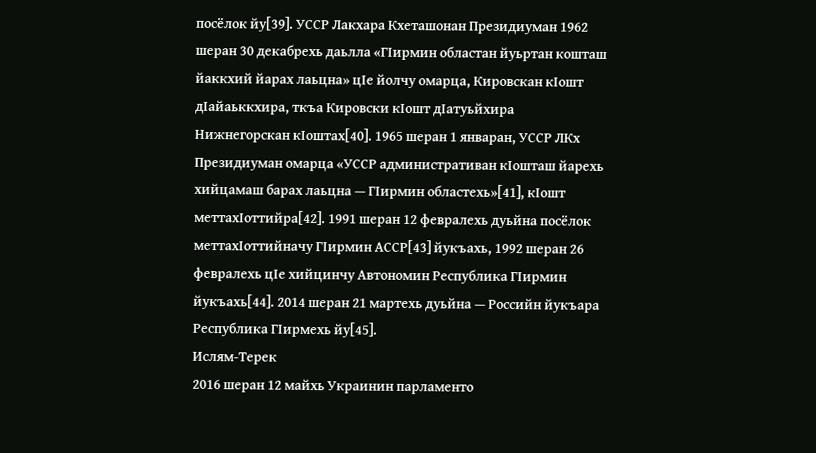посёлок йу[39]. УССР Лакхара Кхеташонан Президиуман 1962 шеран 30 декабрехь даьлла «ГIирмин областан йуьртан кошташ йаккхий йарах лаьцна» цIе йолчу омарца, Кировскан кIошт дIайаьккхира, ткъа Кировски кIошт дIатуьйхира Нижнегорскан кIоштах[40]. 1965 шеран 1 январан, УССР ЛКх Президиуман омарца «УССР административан кIошташ йарехь хийцамаш барах лаьцна — ГIирмин областехь»[41], кIошт меттахIоттийра[42]. 1991 шеран 12 февралехь дуьйна посёлок меттахIоттийначу ГIирмин АССР[43] йукъахь, 1992 шеран 26 февралехь цIе хийцинчу Автономин Республика ГIирмин йукъахь[44]. 2014 шеран 21 мартехь дуьйна — Российн йукъара Республика ГIирмехь йу[45].
Ислям-Терек
2016 шеран 12 майхь Украинин парламенто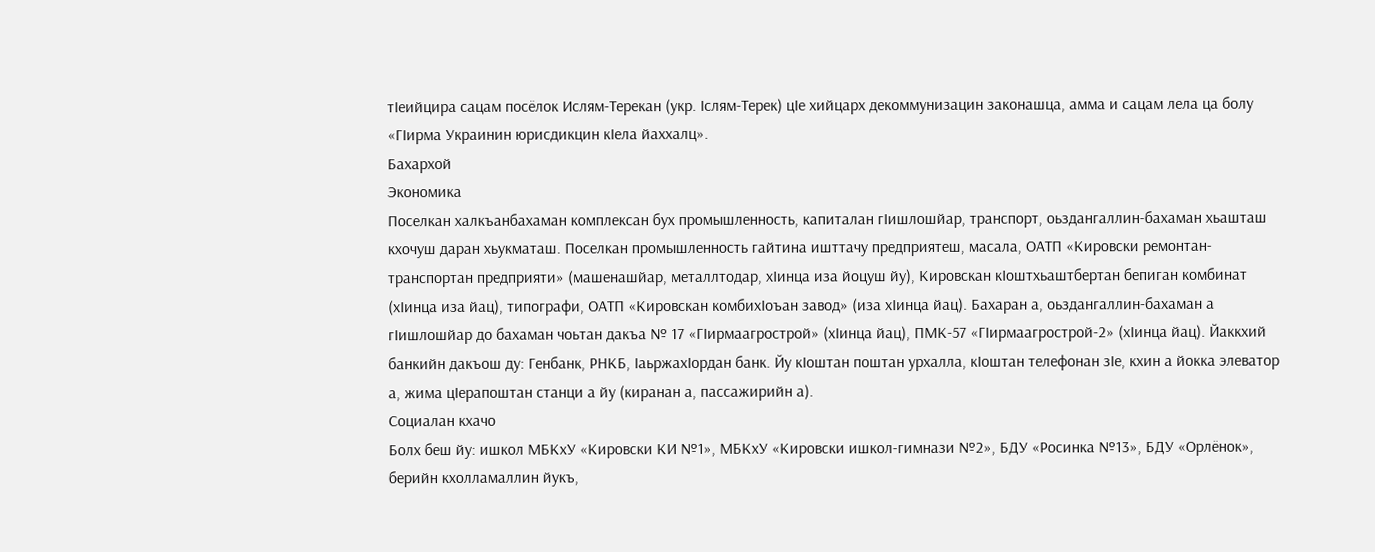тIеийцира сацам посёлок Ислям-Терекан (укр. Іслям-Терек) цIе хийцарх декоммунизацин законашца, амма и сацам лела ца болу «ГIирма Украинин юрисдикцин кIела йаххалц».
Бахархой
Экономика
Поселкан халкъанбахаман комплексан бух промышленность, капиталан гIишлошйар, транспорт, оьздангаллин-бахаман хьашташ кхочуш даран хьукматаш. Поселкан промышленность гайтина ишттачу предприятеш, масала, ОАТП «Кировски ремонтан-транспортан предприяти» (машенашйар, металлтодар, хIинца иза йоцуш йу), Кировскан кIоштхьаштбертан бепиган комбинат (хIинца иза йац), типографи, ОАТП «Кировскан комбихIоъан завод» (иза хIинца йац). Бахаран а, оьздангаллин-бахаман а гIишлошйар до бахаман чоьтан дакъа № 17 «ГIирмаагрострой» (хIинца йац), ПМК-57 «ГIирмаагрострой-2» (хIинца йац). Йаккхий банкийн дакъош ду: Генбанк, РНКБ, IаьржахIордан банк. Йу кIоштан поштан урхалла, кIоштан телефонан зIе, кхин а йокка элеватор а, жима цIерапоштан станци а йу (киранан а, пассажирийн а).
Социалан кхачо
Болх беш йу: ишкол МБКхУ «Кировски КИ №1», МБКхУ «Кировски ишкол-гимнази №2», БДУ «Росинка №13», БДУ «Орлёнок», берийн кхолламаллин йукъ,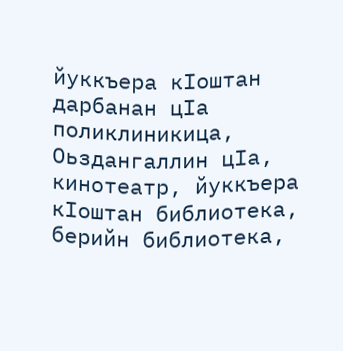йуккъера кӀоштан дарбанан цӀа поликлиникица, Оьздангаллин цӀа, кинотеатр, йуккъера кӀоштан библиотека, берийн библиотека,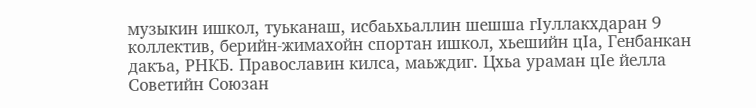музыкин ишкол, туьканаш, исбаьхьаллин шешша гӀуллакхдаран 9 коллектив, берийн-жимахойн спортан ишкол, хьешийн цӀа, Генбанкан дакъа, РНКБ. Православин килса, маьждиг. Цхьа ураман цӀе йелла Советийн Союзан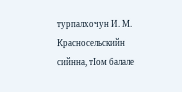турпалхочун И. М. Красносельскийн сийнна, тӀом балале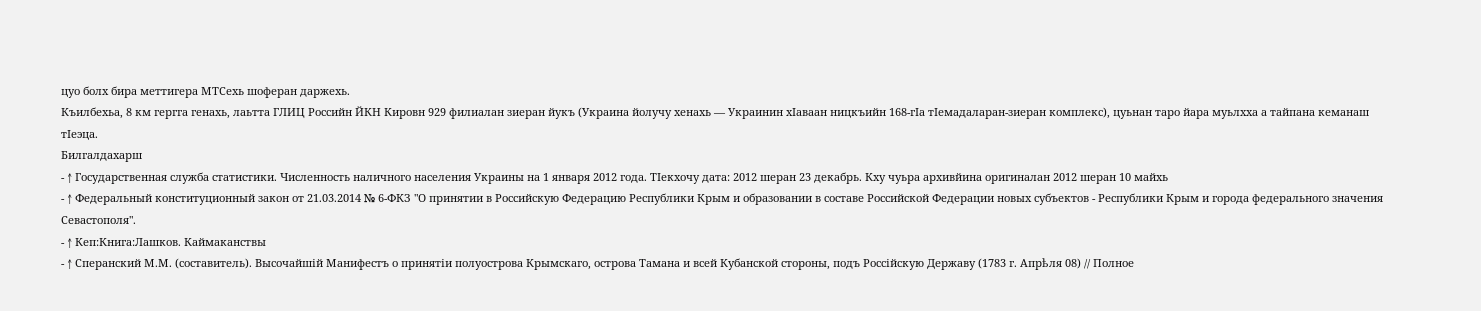цуо болх бира меттигера МТСехь шоферан даржехь.
Къилбехьа, 8 км гергга генахь, лаьтта ГЛИЦ Российн ЙКН Кировн 929 филиалан зиеран йукъ (Украина йолучу хенахь — Украинин хӀаваан ницкъийн 168-гӀа тӀемадаларан-зиеран комплекс), цуьнан таро йара муьлхха а тайпана кеманаш тӀеэца.
Билгалдахарш
- ↑ Государственная служба статистики. Численность наличного населения Украины на 1 января 2012 года. ТӀекхочу дата: 2012 шеран 23 декабрь. Кху чуьра архивйина оригиналан 2012 шеран 10 майхь
- ↑ Федеральный конституционный закон от 21.03.2014 № 6-ФКЗ "О принятии в Российскую Федерацию Республики Крым и образовании в составе Российской Федерации новых субъектов - Республики Крым и города федерального значения Севастополя".
- ↑ Кеп:Книга:Лашков. Каймаканствы
- ↑ Сперанский М.М. (составитель). Высочайшій Манифестъ о принятіи полуострова Крымскаго, острова Тамана и всей Кубанской стороны, подъ Россійскую Державу (1783 г. Апрѣля 08) // Полное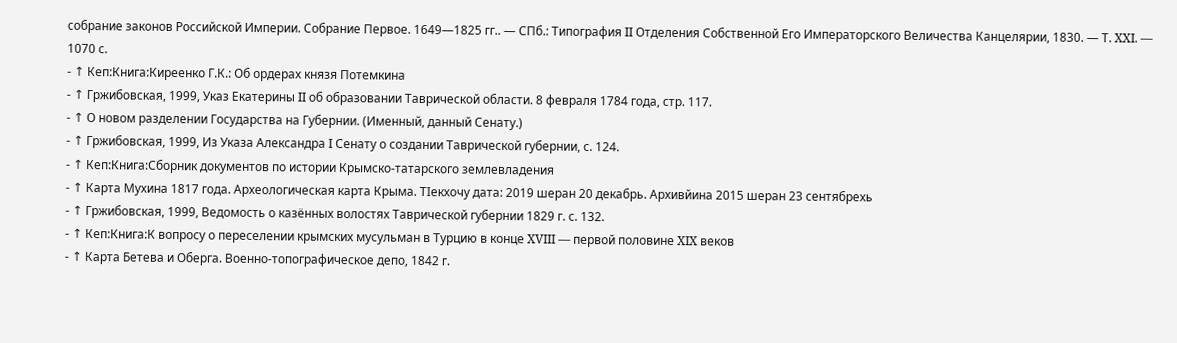собрание законов Российской Империи. Собрание Первое. 1649—1825 гг.. — СПб.: Типография II Отделения Собственной Его Императорского Величества Канцелярии, 1830. — Т. XXI. — 1070 с.
- ↑ Кеп:Книга:Киреенко Г.К.: Об ордерах князя Потемкина
- ↑ Гржибовская, 1999, Указ Екатерины II об образовании Таврической области. 8 февраля 1784 года, стр. 117.
- ↑ О новом разделении Государства на Губернии. (Именный, данный Сенату.)
- ↑ Гржибовская, 1999, Из Указа Александра I Сенату о создании Таврической губернии, с. 124.
- ↑ Кеп:Книга:Сборник документов по истории Крымско-татарского землевладения
- ↑ Карта Мухина 1817 года. Археологическая карта Крыма. ТӀекхочу дата: 2019 шеран 20 декабрь. Архивйина 2015 шеран 23 сентябрехь
- ↑ Гржибовская, 1999, Ведомость о казённых волостях Таврической губернии 1829 г. с. 132.
- ↑ Кеп:Книга:К вопросу о переселении крымских мусульман в Турцию в конце XVIII — первой половине XIX веков
- ↑ Карта Бетева и Оберга. Военно-топографическое депо, 1842 г.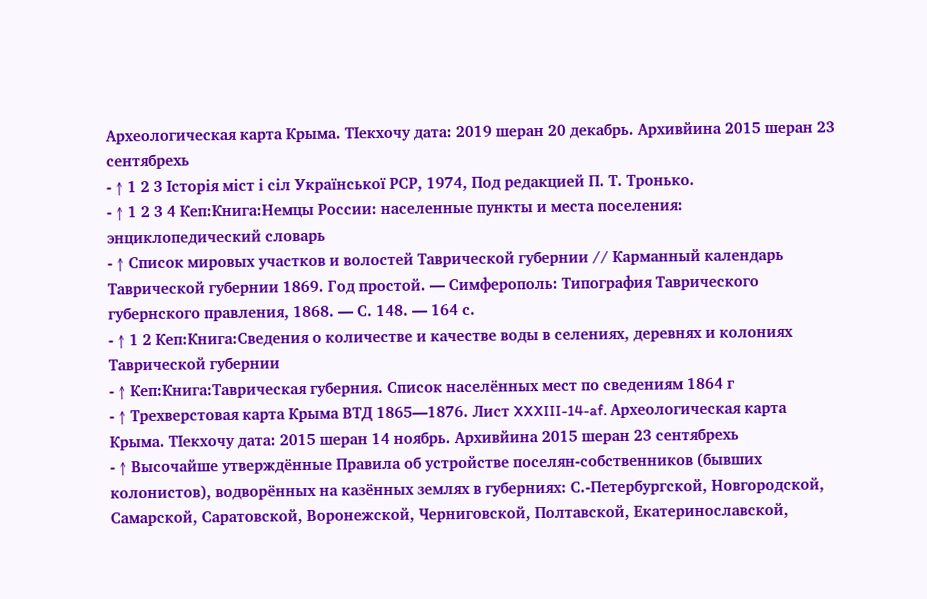Археологическая карта Крыма. ТӀекхочу дата: 2019 шеран 20 декабрь. Архивйина 2015 шеран 23 сентябрехь
- ↑ 1 2 3 Історія міст і сіл Української РСР, 1974, Под редакцией П. Т. Тронько.
- ↑ 1 2 3 4 Кеп:Книга:Немцы России: населенные пункты и места поселения: энциклопедический словарь
- ↑ Список мировых участков и волостей Таврической губернии // Карманный календарь Таврической губернии 1869. Год простой. — Симферополь: Типография Таврического губернского правления, 1868. — С. 148. — 164 с.
- ↑ 1 2 Кеп:Книга:Сведения о количестве и качестве воды в селениях, деревнях и колониях Таврической губернии
- ↑ Кеп:Книга:Таврическая губерния. Список населённых мест по сведениям 1864 г
- ↑ Трехверстовая карта Крыма ВТД 1865—1876. Лист XXXIII-14-af. Археологическая карта Крыма. ТӀекхочу дата: 2015 шеран 14 ноябрь. Архивйина 2015 шеран 23 сентябрехь
- ↑ Высочайше утверждённые Правила об устройстве поселян-собственников (бывших колонистов), водворённых на казённых землях в губерниях: С.-Петербургской, Новгородской, Самарской, Саратовской, Воронежской, Черниговской, Полтавской, Екатеринославской,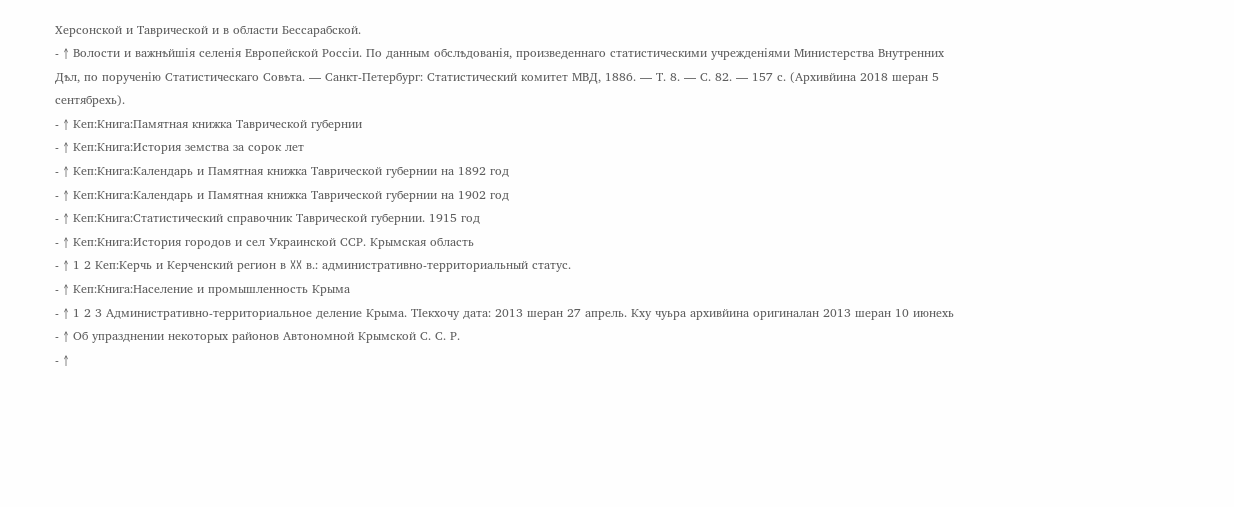Херсонской и Таврической и в области Бессарабской.
- ↑ Волости и важнѣйшія селенія Европейской Россіи. По данным обслѣдованія, произведеннаго статистическими учрежденіями Министерства Внутренних Дѣл, по порученію Статистическаго Совѣта. — Санкт-Петербург: Статистический комитет МВД, 1886. — Т. 8. — С. 82. — 157 с. (Архивйина 2018 шеран 5 сентябрехь).
- ↑ Кеп:Книга:Памятная книжка Таврической губернии
- ↑ Кеп:Книга:История земства за сорок лет
- ↑ Кеп:Книга:Календарь и Памятная книжка Таврической губернии на 1892 год
- ↑ Кеп:Книга:Календарь и Памятная книжка Таврической губернии на 1902 год
- ↑ Кеп:Книга:Статистический справочник Таврической губернии. 1915 год
- ↑ Кеп:Книга:История городов и сел Украинской ССР. Крымская область
- ↑ 1 2 Кеп:Керчь и Керченский регион в XX в.: административно-территориальный статус.
- ↑ Кеп:Книга:Население и промышленность Крыма
- ↑ 1 2 3 Административно-территориальное деление Крыма. ТӀекхочу дата: 2013 шеран 27 апрель. Кху чуьра архивйина оригиналан 2013 шеран 10 июнехь
- ↑ Об упразднении некоторых районов Автономной Крымской С. С. Р.
- ↑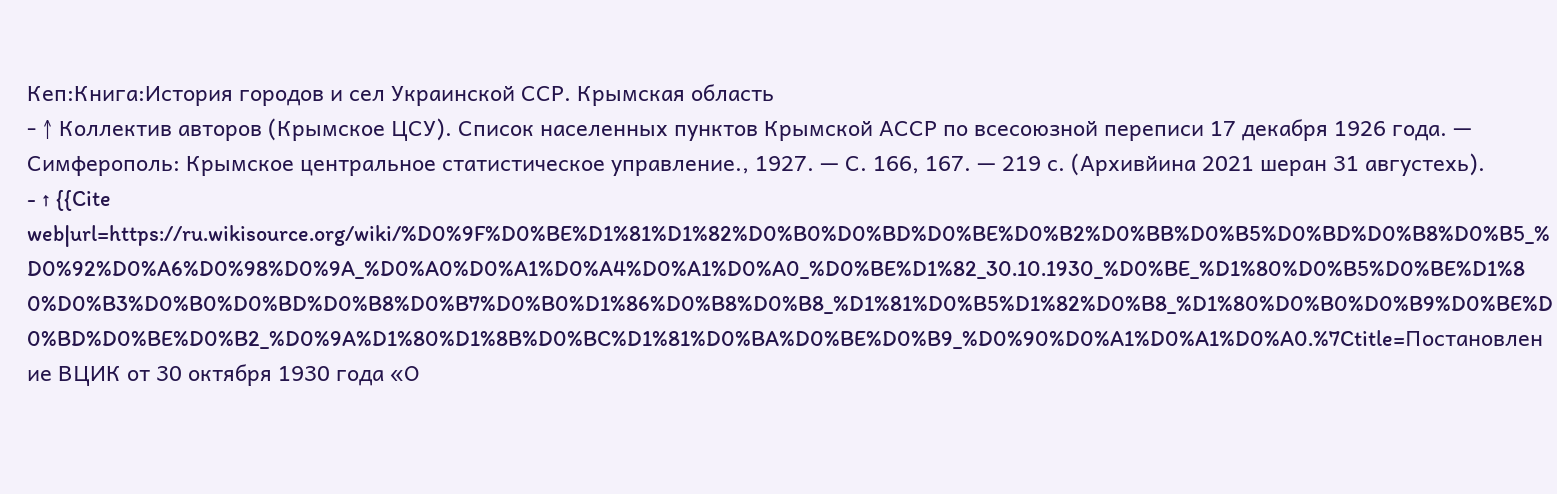Кеп:Книга:История городов и сел Украинской ССР. Крымская область
- ↑ Коллектив авторов (Крымское ЦСУ). Список населенных пунктов Крымской АССР по всесоюзной переписи 17 декабря 1926 года. — Симферополь: Крымское центральное статистическое управление., 1927. — С. 166, 167. — 219 с. (Архивйина 2021 шеран 31 августехь).
- ↑ {{Cite web|url=https://ru.wikisource.org/wiki/%D0%9F%D0%BE%D1%81%D1%82%D0%B0%D0%BD%D0%BE%D0%B2%D0%BB%D0%B5%D0%BD%D0%B8%D0%B5_%D0%92%D0%A6%D0%98%D0%9A_%D0%A0%D0%A1%D0%A4%D0%A1%D0%A0_%D0%BE%D1%82_30.10.1930_%D0%BE_%D1%80%D0%B5%D0%BE%D1%80%D0%B3%D0%B0%D0%BD%D0%B8%D0%B7%D0%B0%D1%86%D0%B8%D0%B8_%D1%81%D0%B5%D1%82%D0%B8_%D1%80%D0%B0%D0%B9%D0%BE%D0%BD%D0%BE%D0%B2_%D0%9A%D1%80%D1%8B%D0%BC%D1%81%D0%BA%D0%BE%D0%B9_%D0%90%D0%A1%D0%A1%D0%A0.%7Ctitle=Постановление ВЦИК от 30 октября 1930 года «О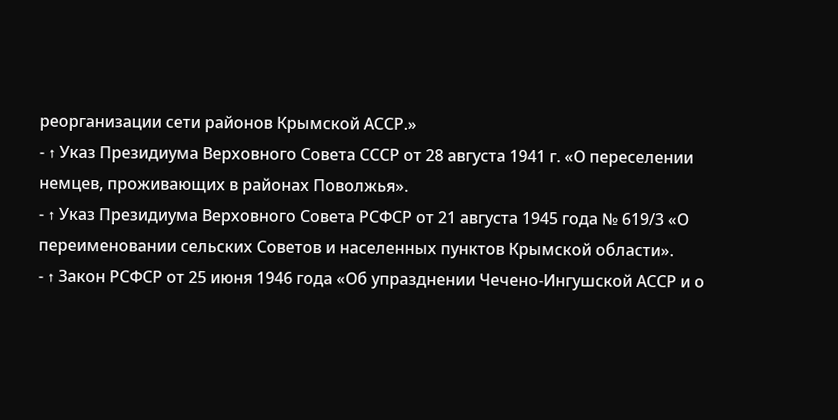реорганизации сети районов Крымской АССР.»
- ↑ Указ Президиума Верховного Совета СССР от 28 августа 1941 г. «О переселении немцев, проживающих в районах Поволжья».
- ↑ Указ Президиума Верховного Совета РСФСР от 21 августа 1945 года № 619/3 «О переименовании сельских Советов и населенных пунктов Крымской области».
- ↑ Закон РСФСР от 25 июня 1946 года «Об упразднении Чечено-Ингушской АССР и о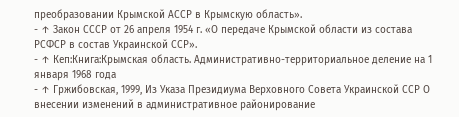преобразовании Крымской АССР в Крымскую область».
- ↑ Закон СССР от 26 апреля 1954 г. «О передаче Крымской области из состава РСФСР в состав Украинской ССР».
- ↑ Кеп:Книга:Крымская область. Административно-территориальное деление на 1 января 1968 года
- ↑ Гржибовская, 1999, Из Указа Президиума Верховного Совета Украинской ССР О внесении изменений в административное районирование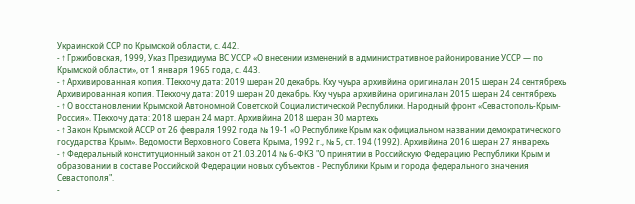Украинской ССР по Крымской области, с. 442.
- ↑ Гржибовская, 1999, Указ Президиума ВС УССР «О внесении изменений в административное районирование УССР — по Крымской области», от 1 января 1965 года, с. 443.
- ↑ Архивированная копия. ТӀекхочу дата: 2019 шеран 20 декабрь. Кху чуьра архивйина оригиналан 2015 шеран 24 сентябрехь Архивированная копия. ТӀекхочу дата: 2019 шеран 20 декабрь. Кху чуьра архивйина оригиналан 2015 шеран 24 сентябрехь
- ↑ О восстановлении Крымской Автономной Советской Социалистической Республики. Народный фронт «Севастополь-Крым-Россия». ТӀекхочу дата: 2018 шеран 24 март. Архивйина 2018 шеран 30 мартехь
- ↑ Закон Крымской АССР от 26 февраля 1992 года № 19-1 «О Республике Крым как официальном названии демократического государства Крым». Ведомости Верховного Совета Крыма, 1992 г., № 5, ст. 194 (1992). Архивйина 2016 шеран 27 январехь
- ↑ Федеральный конституционный закон от 21.03.2014 № 6-ФКЗ "О принятии в Российскую Федерацию Республики Крым и образовании в составе Российской Федерации новых субъектов - Республики Крым и города федерального значения Севастополя".
-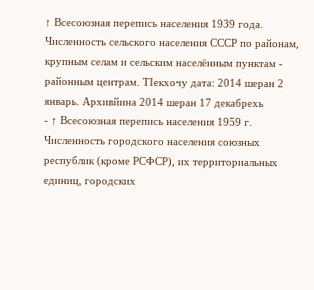↑ Всесоюзная перепись населения 1939 года. Численность сельского населения СССР по районам, крупным селам и сельским населённым пунктам - районным центрам. ТӀекхочу дата: 2014 шеран 2 январь. Архивйина 2014 шеран 17 декабрехь
- ↑ Всесоюзная перепись населения 1959 г. Численность городского населения союзных республик (кроме РСФСР), их территориальных единиц, городских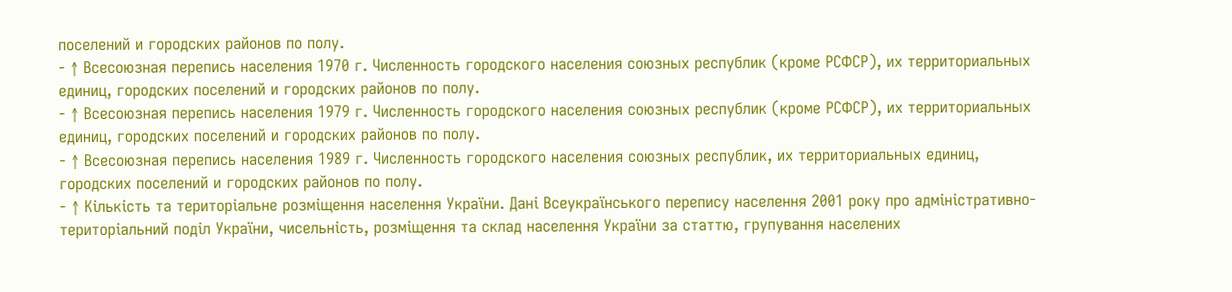поселений и городских районов по полу.
- ↑ Всесоюзная перепись населения 1970 г. Численность городского населения союзных республик (кроме РСФСР), их территориальных единиц, городских поселений и городских районов по полу.
- ↑ Всесоюзная перепись населения 1979 г. Численность городского населения союзных республик (кроме РСФСР), их территориальных единиц, городских поселений и городских районов по полу.
- ↑ Всесоюзная перепись населения 1989 г. Численность городского населения союзных республик, их территориальных единиц, городских поселений и городских районов по полу.
- ↑ Кількість та територіальне розміщення населення України. Дані Всеукраїнського перепису населення 2001 року про адміністративно-територіальний поділ України, чисельність, розміщення та склад населення України за статтю, групування населених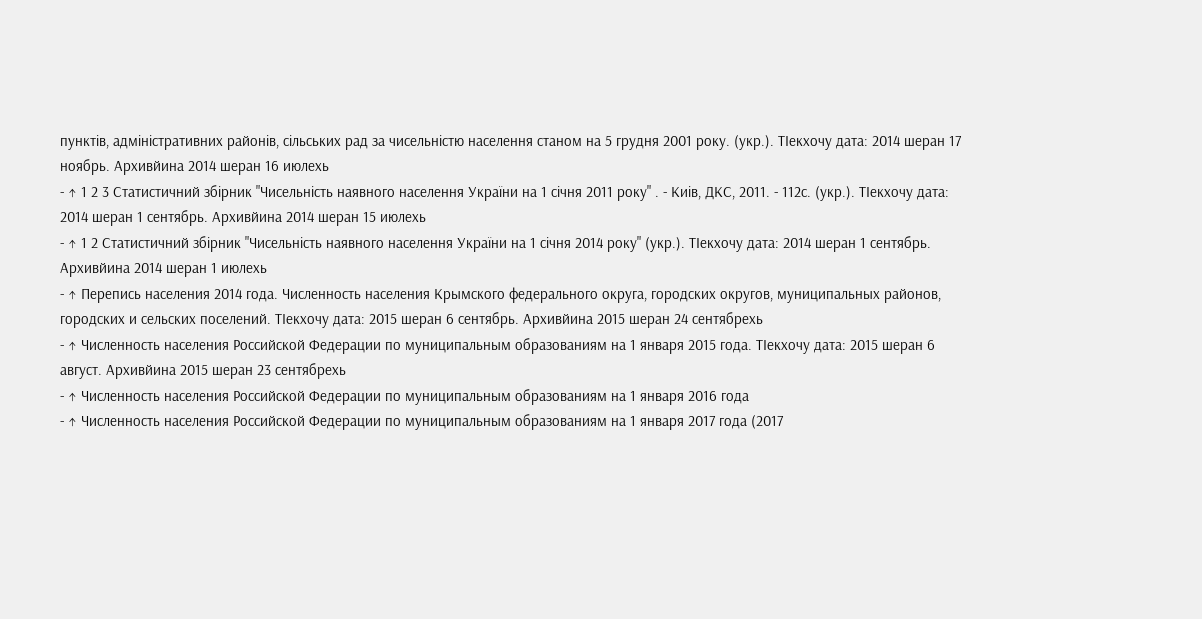пунктів, адміністративних районів, сільських рад за чисельністю населення станом на 5 грудня 2001 року. (укр.). ТӀекхочу дата: 2014 шеран 17 ноябрь. Архивйина 2014 шеран 16 июлехь
- ↑ 1 2 3 Статистичний збірник "Чисельність наявного населення України на 1 січня 2011 року" . - Киів, ДКС, 2011. - 112с. (укр.). ТӀекхочу дата: 2014 шеран 1 сентябрь. Архивйина 2014 шеран 15 июлехь
- ↑ 1 2 Статистичний збірник "Чисельність наявного населення України на 1 січня 2014 року" (укр.). ТӀекхочу дата: 2014 шеран 1 сентябрь. Архивйина 2014 шеран 1 июлехь
- ↑ Перепись населения 2014 года. Численность населения Крымского федерального округа, городских округов, муниципальных районов, городских и сельских поселений. ТӀекхочу дата: 2015 шеран 6 сентябрь. Архивйина 2015 шеран 24 сентябрехь
- ↑ Численность населения Российской Федерации по муниципальным образованиям на 1 января 2015 года. ТӀекхочу дата: 2015 шеран 6 август. Архивйина 2015 шеран 23 сентябрехь
- ↑ Численность населения Российской Федерации по муниципальным образованиям на 1 января 2016 года
- ↑ Численность населения Российской Федерации по муниципальным образованиям на 1 января 2017 года (2017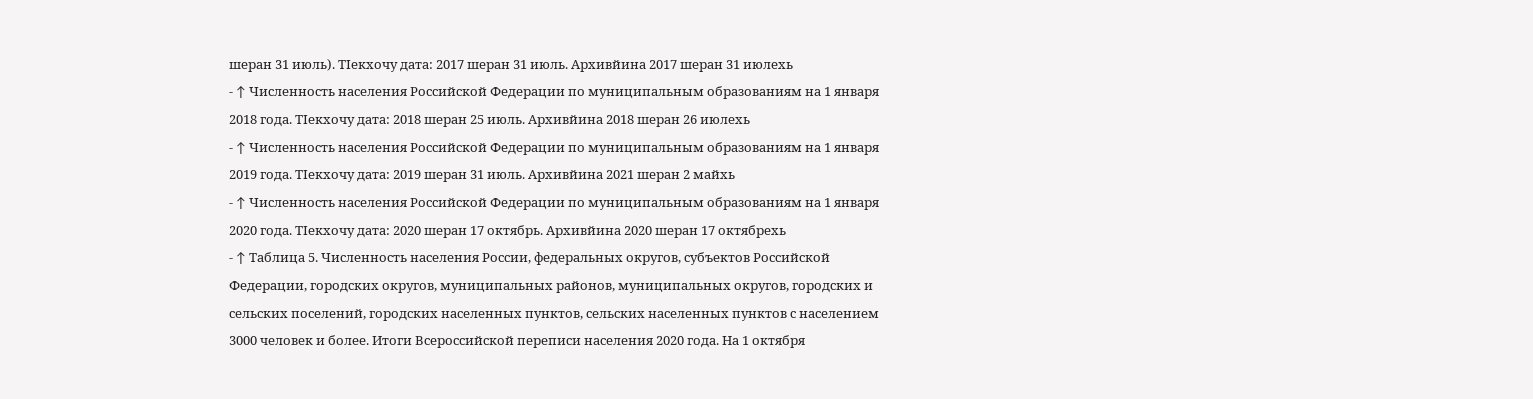шеран 31 июль). ТӀекхочу дата: 2017 шеран 31 июль. Архивйина 2017 шеран 31 июлехь
- ↑ Численность населения Российской Федерации по муниципальным образованиям на 1 января 2018 года. ТӀекхочу дата: 2018 шеран 25 июль. Архивйина 2018 шеран 26 июлехь
- ↑ Численность населения Российской Федерации по муниципальным образованиям на 1 января 2019 года. ТӀекхочу дата: 2019 шеран 31 июль. Архивйина 2021 шеран 2 майхь
- ↑ Численность населения Российской Федерации по муниципальным образованиям на 1 января 2020 года. ТӀекхочу дата: 2020 шеран 17 октябрь. Архивйина 2020 шеран 17 октябрехь
- ↑ Таблица 5. Численность населения России, федеральных округов, субъектов Российской Федерации, городских округов, муниципальных районов, муниципальных округов, городских и сельских поселений, городских населенных пунктов, сельских населенных пунктов с населением 3000 человек и более. Итоги Всероссийской переписи населения 2020 года. На 1 октября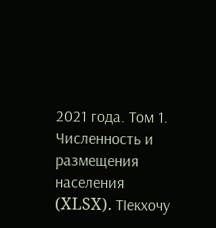2021 года. Том 1. Численность и размещения населения (XLSX). ТӀекхочу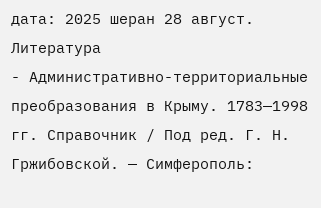дата: 2025 шеран 28 август.
Литература
- Административно-территориальные преобразования в Крыму. 1783—1998 гг. Справочник / Под ред. Г. Н. Гржибовской. — Симферополь: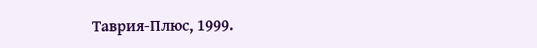Таврия-Плюс, 1999.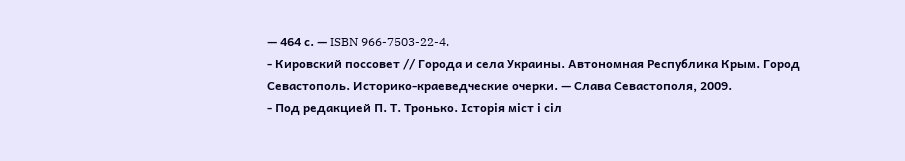— 464 с. — ISBN 966-7503-22-4.
- Кировский поссовет // Города и села Украины. Автономная Республика Крым. Город Севастополь. Историко-краеведческие очерки. — Слава Севастополя, 2009.
- Под редакцией П. Т. Тронько. Історія міст і сіл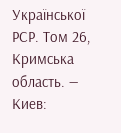Української РСР. Том 26, Кримська область. — Киев: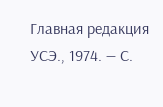Главная редакция УСЭ., 1974. — С.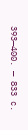393—400. — 833 с.